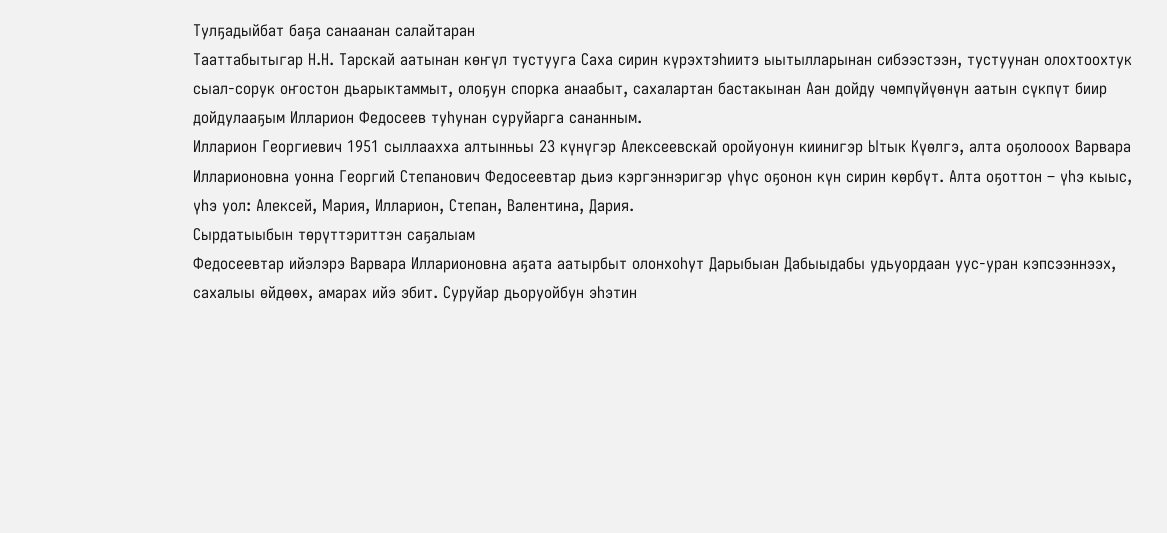Тулҕадыйбат баҕа санаанан салайтаран
Тааттабытыгар Н.Н. Тарскай аатынан көҥүл тустууга Саха сирин күрэхтэһиитэ ыытылларынан сибээстээн, тустуунан олохтоохтук сыал-сорук оҥостон дьарыктаммыт, олоҕун спорка анаабыт, сахалартан бастакынан Аан дойду чөмпүйүөнүн аатын сүкпүт биир дойдулааҕым Илларион Федосеев туһунан суруйарга сананным.
Илларион Георгиевич 1951 сыллаахха алтынньы 23 күнүгэр Алексеевскай оройуонун киинигэр Ытык Күөлгэ, алта оҕолооох Варвара Илларионовна уонна Георгий Степанович Федосеевтар дьиэ кэргэннэригэр үһүс оҕонон күн сирин көрбүт. Алта оҕоттон – үһэ кыыс, үһэ уол: Алексей, Мария, Илларион, Степан, Валентина, Дария.
Сырдатыыбын төрүттэриттэн саҕалыам
Федосеевтар ийэлэрэ Варвара Илларионовна аҕата аатырбыт олонхоһут Дарыбыан Дабыыдабы удьуордаан уус-уран кэпсээннээх, сахалыы өйдөөх, амарах ийэ эбит. Суруйар дьоруойбун эһэтин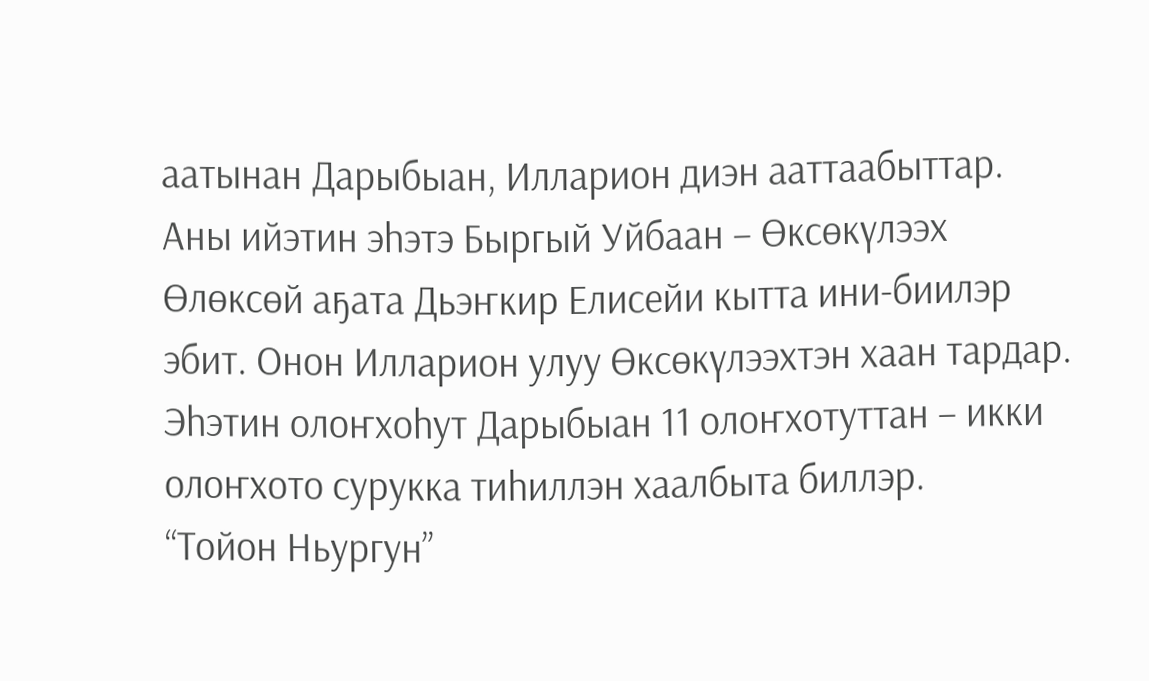аатынан Дарыбыан, Илларион диэн ааттаабыттар. Аны ийэтин эһэтэ Быргый Уйбаан – Өксөкүлээх Өлөксөй аҕата Дьэҥкир Елисейи кытта ини-биилэр эбит. Онон Илларион улуу Өксөкүлээхтэн хаан тардар. Эһэтин олоҥхоһут Дарыбыан 11 олоҥхотуттан – икки олоҥхото сурукка тиһиллэн хаалбыта биллэр.
“Тойон Ньургун”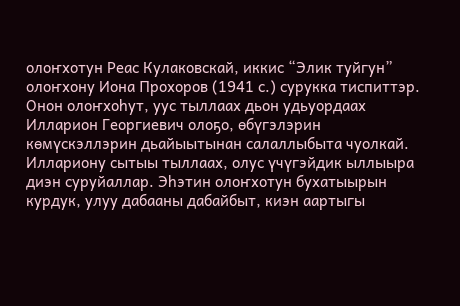олоҥхотун Реас Кулаковскай, иккис “Элик туйгун” олоҥхону Иона Прохоров (1941 с.) сурукка тиспиттэр. Онон олоҥхоһут, уус тыллаах дьон удьуордаах Илларион Георгиевич олоҕо, өбүгэлэрин көмүскэллэрин дьайыытынан салаллыбыта чуолкай. Иллариону сытыы тыллаах, олус үчүгэйдик ыллыыра диэн суруйаллар. Эһэтин олоҥхотун бухатыырын курдук, улуу дабааны дабайбыт, киэн аартыгы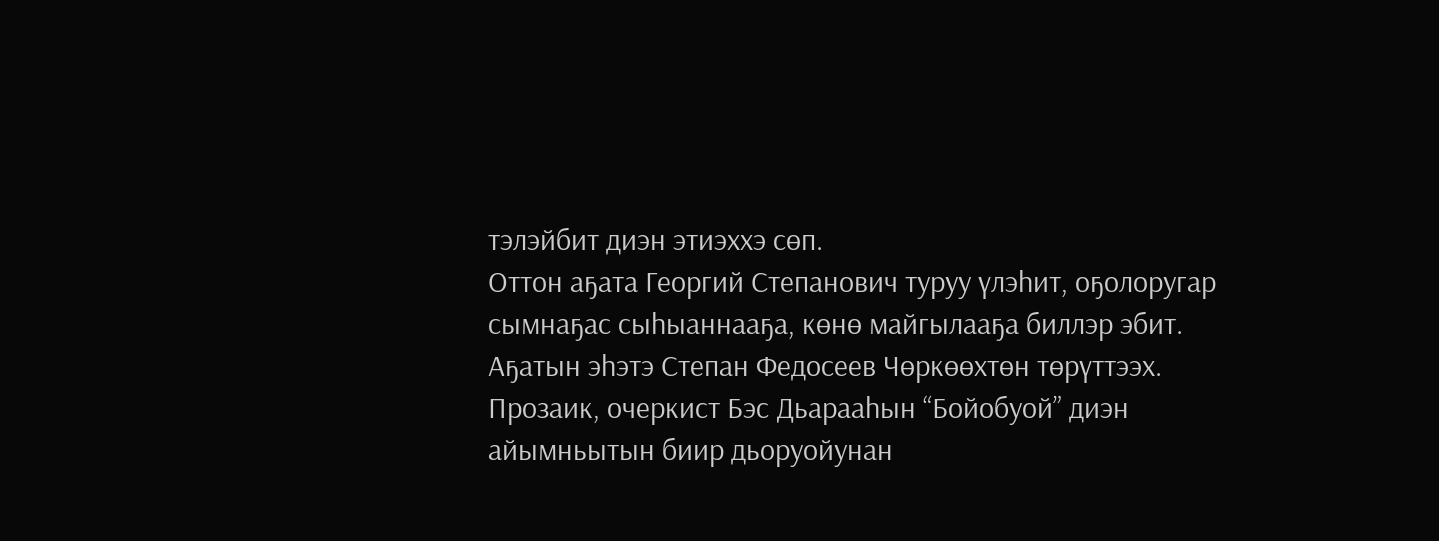тэлэйбит диэн этиэххэ сөп.
Оттон аҕата Георгий Степанович туруу үлэһит, оҕолоругар сымнаҕас сыһыаннааҕа, көнө майгылааҕа биллэр эбит. Аҕатын эһэтэ Степан Федосеев Чөркөөхтөн төрүттээх. Прозаик, очеркист Бэс Дьарааһын “Бойобуой” диэн айымньытын биир дьоруойунан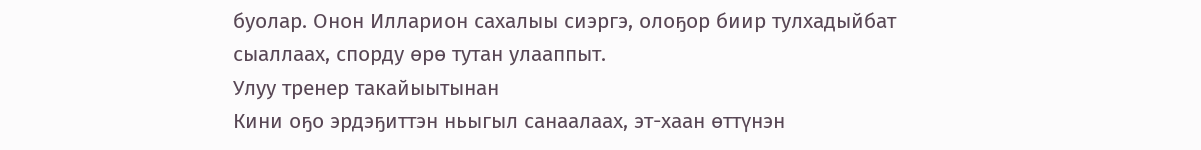буолар. Онон Илларион сахалыы сиэргэ, олоҕор биир тулхадыйбат сыаллаах, спорду өрө тутан улааппыт.
Улуу тренер такайыытынан
Кини оҕо эрдэҕиттэн ньыгыл санаалаах, эт-хаан өттүнэн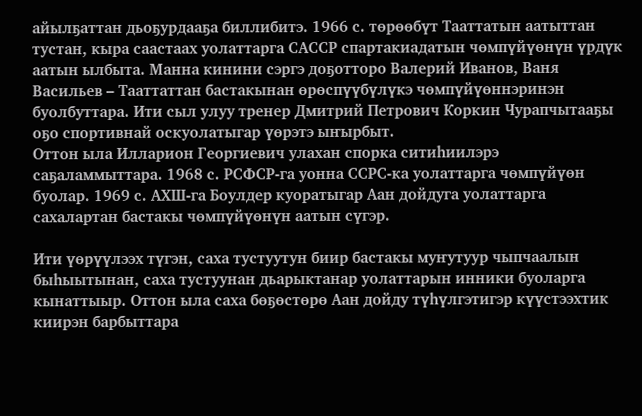айылҕаттан дьоҕурдааҕа биллибитэ. 1966 с. төрөөбүт Тааттатын аатыттан тустан, кыра саастаах уолаттарга САССР спартакиадатын чөмпүйүөнүн үрдүк аатын ылбыта. Манна кинини сэргэ доҕотторо Валерий Иванов, Ваня Васильев – Тааттаттан бастакынан өрөспүүбүлүкэ чөмпүйүөннэринэн буолбуттара. Ити сыл улуу тренер Дмитрий Петрович Коркин Чурапчытааҕы оҕо спортивнай оскуолатыгар үөрэтэ ыҥырбыт.
Оттон ыла Илларион Георгиевич улахан спорка ситиһиилэрэ саҕаламмыттара. 1968 с. РСФСР-га уонна ССРС-ка уолаттарга чөмпүйүөн буолар. 1969 с. АХШ-га Боулдер куоратыгар Аан дойдуга уолаттарга сахалартан бастакы чөмпүйүөнүн аатын сүгэр.

Ити үөрүүлээх түгэн, саха тустуутун биир бастакы муҥутуур чыпчаалын быһыытынан, саха тустуунан дьарыктанар уолаттарын инники буоларга кынаттыыр. Оттон ыла саха бөҕөстөрө Аан дойду түһүлгэтигэр күүстээхтик киирэн барбыттара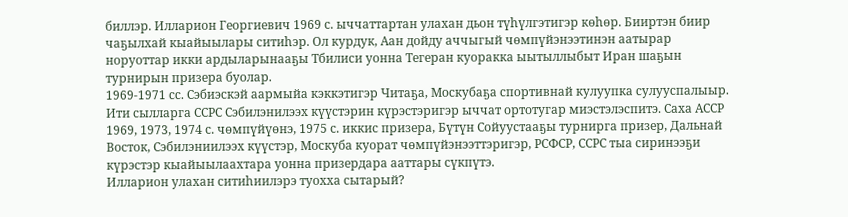биллэр. Илларион Георгиевич 1969 с. ыччаттартан улахан дьон түһүлгэтигэр көһөр. Бииртэн биир чаҕылхай кыайыылары ситиһэр. Ол курдук, Аан дойду аччыгый чөмпүйэнээтинэн аатырар норуоттар икки ардыларынааҕы Тбилиси уонна Тегеран куоракка ыытыллыбыт Иран шаҕын турнирын призера буолар.
1969-1971 сс. Сэбиэскэй аармыйа кэккэтигэр Читаҕа, Москубаҕа спортивнай кулуупка сулууспалыыр. Ити сылларга ССРС Сэбилэнилээх күүстэрин күрэстэригэр ыччат ортотугар миэстэлэспитэ. Саха АССР 1969, 1973, 1974 с. чөмпүйүөнэ, 1975 с. иккис призера, Бүтүн Сойуустааҕы турнирга призер, Дальнай Восток, Сэбилэниилээх күүстэр, Москуба куорат чөмпүйэнээттэригэр, РСФСР, ССРС тыа сиринээҕи күрэстэр кыайыылаахтара уонна призердара ааттары сүкпүтэ.
Илларион улахан ситиһиилэрэ туохха сытарый?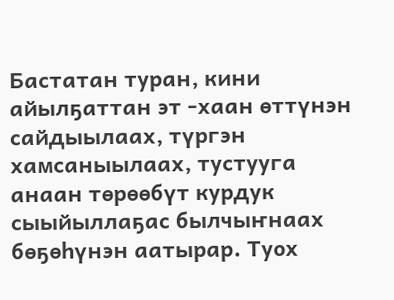Бастатан туран, кини айылҕаттан эт -хаан өттүнэн сайдыылаах, түргэн хамсаныылаах, тустууга анаан төрөөбүт курдук сыыйыллаҕас былчыҥнаах бөҕөһүнэн аатырар. Туох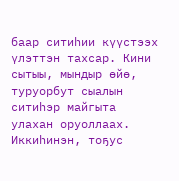баар ситиһии күүстээх үлэттэн тахсар. Кини сытыы, мындыр өйө, туруорбут сыалын ситиһэр майгыта улахан оруоллаах.
Иккиһинэн, тоҕус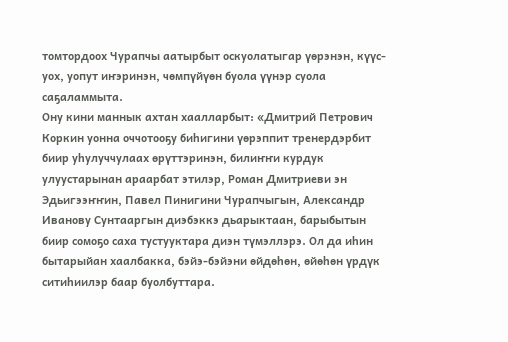томтордоох Чурапчы аатырбыт оскуолатыгар үөрэнэн, күүс-уох, уопут иҥэринэн, чөмпүйүөн буола үүнэр суола саҕаламмыта.
Ону кини маннык ахтан хаалларбыт: «Дмитрий Петрович Коркин уонна оччотооҕу биһигини үөрэппит тренердэрбит биир уһулуччулаах өрүттэринэн, билиҥҥи курдук улуустарынан араарбат этилэр, Роман Дмитриеви эн Эдьигээҥҥин, Павел Пинигини Чурапчыгын, Александр Иванову Сунтааргын диэбэккэ дьарыктаан, барыбытын биир сомоҕо саха тустууктара диэн түмэллэрэ. Ол да иһин бытарыйан хаалбакка, бэйэ-бэйэни өйдөһөн, өйөһөн үрдүк ситиһиилэр баар буолбуттара.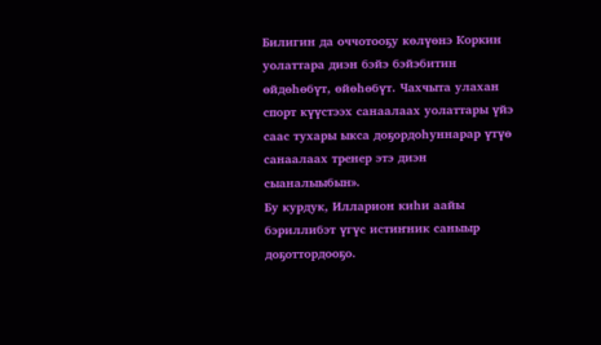Билигин да оччотооҕу көлүөнэ Коркин уолаттара диэн бэйэ бэйэбитин өйдөһөбүт, өйөһөбүт. Чахчыта улахан спорт күүстээх санаалаах уолаттары үйэ саас тухары ыкса доҕордоһуннарар үтүө санаалаах тренер этэ диэн сыаналыыбын».
Бу курдук, Илларион киһи аайы бэриллибэт үгүс истиҥник саныыр доҕоттордооҕо.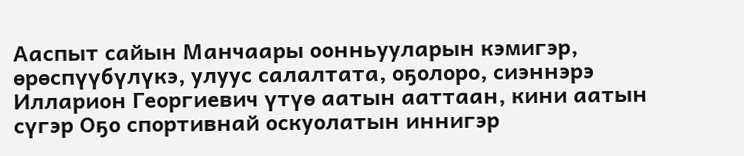Ааспыт сайын Манчаары оонньууларын кэмигэр, өрөспүүбүлүкэ, улуус салалтата, оҕолоро, сиэннэрэ Илларион Георгиевич үтүө аатын ааттаан, кини аатын сүгэр Оҕо спортивнай оскуолатын иннигэр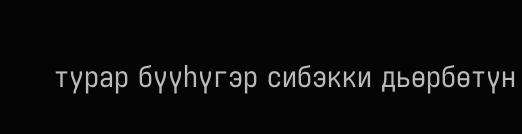турар бүүһүгэр сибэкки дьөрбөтүн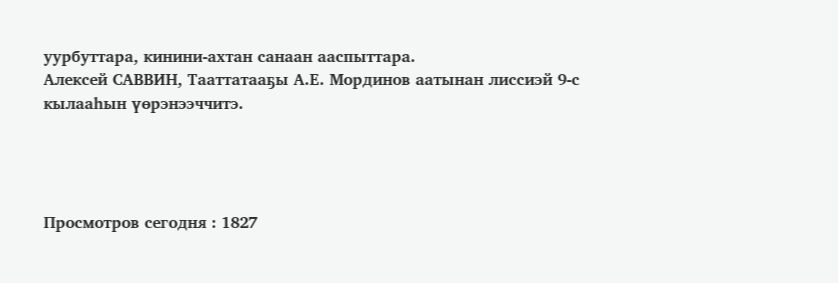уурбуттара, кинини-ахтан санаан ааспыттара.
Алексей САВВИН, Тааттатааҕы А.Е. Мординов аатынан лиссиэй 9-с кылааһын үөрэнээччитэ.




Просмотров сегодня : 1827